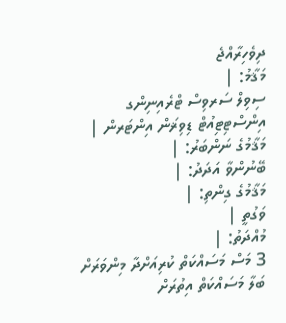ދިވެހިރާއްޖެ
މަޤާމު: |
ސިވިލް ސަރވިސް ޓްރެއިނިންގ އިންސްޓިޓިއުޓް ޑިވިޜަން އިންޓަރން |
މަޤާމުގެ ނަންބަރު: |
ބޭނުންވާ އަދަދު: |
މަޤާމުގެ ގިންތި: |
ވަގުތީ |
މުއްދަތު: |
3 މަސް މަސައްކަތް ކުރިއަށްދާ މިންވަރަށް ބަލާ މަސައްކަތް އިތުރަށް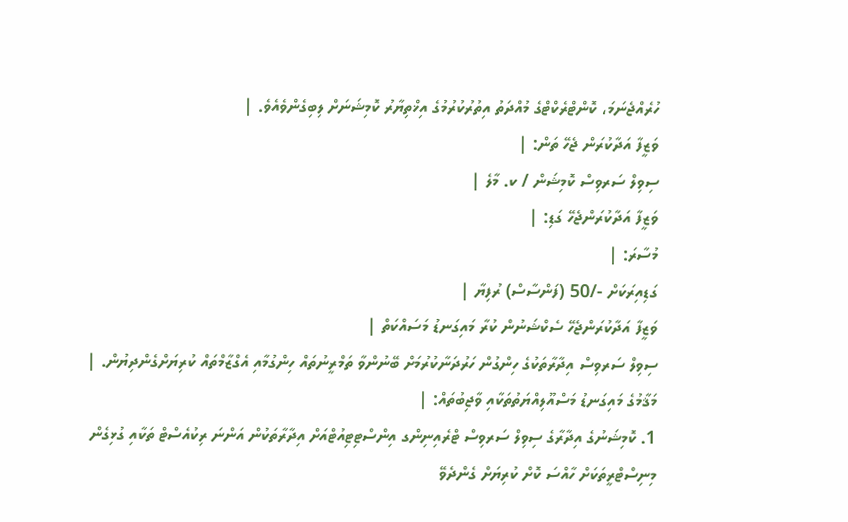ހުރެއްޖެނަމަ، ކޮންޓްރެކްޓްގެ މުއްދަތު އިތުރުކުރުމުގެ އިޚްތިޔާރު ކޮމިޝަނަށް ލިބިގެންވެއެވެ. |
ވަޒީފާ އަދާކުރަން ޖެހޭ ތަން: |
ސިވިލް ސަރވިސް ކޮމިޝަން / ކ. މާލެ |
ވަޒީފާ އަދާކުރަންޖެހޭ ގަޑި: |
މުސާރަ: |
ގަޑިއިރަކަށް -/50 (ފަންސާސް) ރުފިޔާ |
ވަޒީފާ އަދާކުރަންޖެހޭ ސެކްޝަނުން ކުރާ މައިގަނޑު މަސައްކަތް |
ސިވިލް ސަރވިސް އިދާރާތަކުގެ ހިންގުން ހަރުދަނާކުރުމަށް ބޭނުންވާ ތަމްރީނުތައް ހިންގުމާއި އެގްޒާމްތައް ކުރިޔަށްގެންދިޔުން. |
މަޤާމުގެ މައިގަނޑު މަސްއޫލިއްޔަތުތަކާއި ވާޖިބުތައް: |
1. ކޮމިޝަނުގެ އިދާރާގެ ސިވިލް ސަރވިސް ޓްރެއިނިންގ އިންސްޓިޓިއުޓްއަށް އިދާރާތަކުން އަންނަ ރިކުއެސްޓް ތަކާއި ގުޅިގެން މިނިސްޓްރީތަކަށް ހާއްސަ ކޮށް ކުރިޔަށް ގެންދެވޭ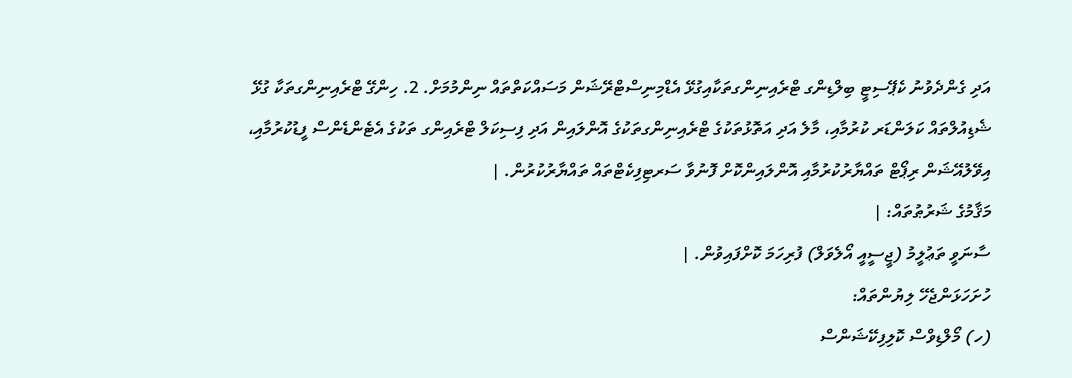އަދި ގެންދެވުނު ކެޕޭސިޓީ ބިލްޑިންގ ޓްރެއިނިންގތަކާއިގުޅޭ އެޑްމިނިސްޓްރޭޝަން މަސައްކަތްތައް ނިންމުމަށް. 2. ހިންގޭ ޓްރެއިނިންގތަކާ ގުޅޭ ޝެޑިއުލްތައް ކަލަންޑަރ ކުރުމާއި، މާލެ އަދި އަތޮޅުތަކުގެ ޓްރެއިނިންގތަކުގެ އޮންލައިން އަދި ފިސިކަލް ޓްރެއިންގ ތަކުގެ އެޓެންޑެންސް ފީޑުކުރުމާއި، އިވޭލުއޭޝަން ރިޕޯޓް ތައްޔާރުކުރުމާއި އޮންލައިންކޮށް ފޮނުވާ ސަރޓިފިކެޓްތައް ތައްޔާރުކުރުން. |
މަޤާމުގެ ޝަރުޠުތައް: |
ސާނަވީ ތަޢުލީމު (ޖީސީއީ އޯލެވަލް) ފުރިހަމަ ކޮށްފައިވުން. |
ހުށަހަޅަންޖެހޭ ލިޔުންތައް:
(ހ) މޯލްޑިވްސް ކޮލިފިކޭޝަންސް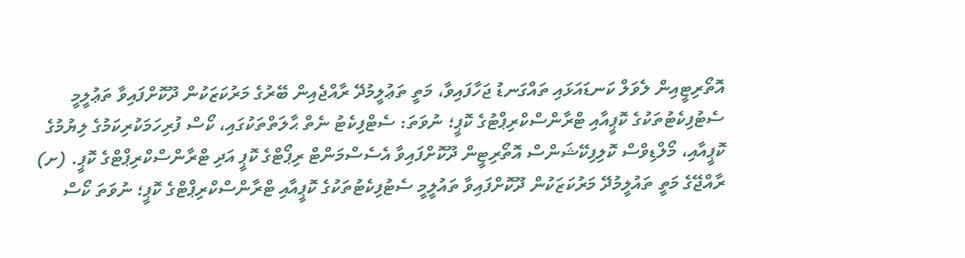އޮތޯރިޓީއިން ލެވަލް ކަނޑައަޅައި ތައްގަނޑު ޖަހާފައިވާ، މަތީ ތަޢުލީމުދޭ ރާއްޖެއިން ބޭރުގެ މަރުކަޒަކުން ދޫކޮށްފައިވާ ތަޢުލީމީ ސެޓުފިކެޓުތަކުގެ ކޮޕީއާއި ޓްރާންސްކްރިޕްޓުގެ ކޮޕީ؛ ނުވަތަ: ސެޓްފިކެޓު ނެތް ޙާލަތްތަކުގައި، ކޯސް ފުރިހަމަކުރިކަމުގެ ލިޔުމުގެ ކޮޕީއާއި، މޯލްޑިވްސް ކޮލިފިކޭޝަންސް އޮތޯރިޓީން ދޫކޮށްފައިވާ އެސެސްމަންޓް ރިޕޯޓްގެ ކޮޕީ އަދި ޓްރާންސްކްރިޕްޓްގެ ކޮޕީ. (ށ) ރާއްޖޭގެ މަތީ ތައުލީމުދޭ މަރުކަޒަކުން ދޫކޮށްފައިވާ ތައުލީމީ ސެޓުފިކެޓުތަކުގެ ކޮޕީއާއި ޓްރާންސްކްރިޕްޓްގެ ކޮޕީ؛ ނުވަތަ ކޯސް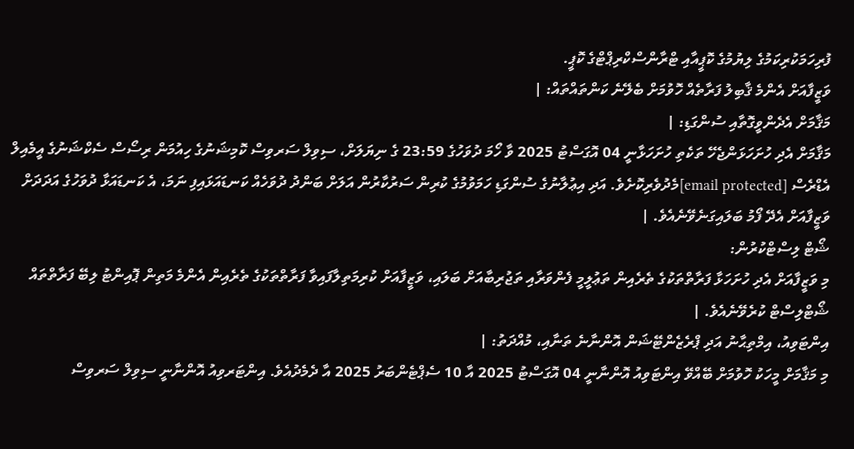ފުރިހަމަކުރިކަމުގެ ލިޔުމުގެ ކޮޕީއާއި ޓްރާންސްކްރިޕްޓްގެ ކޮޕީ.
ވަޒީފާއަށް އެންމެ ޤާބިލު ފަރާތެއް ހޮވުމަށް ބެލޭނެ ކަންތައްތައް: |
މަޤާމަށް އެދެންވީގޮތާއި ސުންގަޑި: |
މަޤާމަށް އެދި ހުށަހަޅަންޖެހޭ ތަކެތި ހުށަހަޅާނީ 04 އޮގަސްޓު 2025 ވާ ހޯމަ ދުވަހުގެ 23:59 ގެ ނިޔަލަށް، ސިވިލް ސަރވިސް ކޮމިޝަނުގެ ހިއުމަން ރިސޯސް ސެކްޝަނުގެ އީމެއިލް އެޑްރެސް [email protected]މެދުވެރިކޮށެވެ. އަދި އިޢުލާނުގެ ސުންގަޑި ހަމަވުމުގެ ކުރިން ސަރުކާރުން އަލަށް ބަންދު ދުވަހެއް ކަނޑައަޅައިފި ނަމަ، އެ ކަނޑައަޅާ ދުވަހުގެ އަދަދަށް ވަޒީފާއަށް އެދޭ ފޯމު ބަލައިގަނެވޭނެއެވެ. |
ޝޯޓް ލިސްޓްކުރުން:
މި ވަޒީފާއަށް އެދި ހުށަހަޅާ ފަރާތްތަކުގެ ތެރެއިން ތަޢުލީމީ ފެންވަރާއި ތަޖުރިބާއަށް ބަލައި، ވަޒީފާއަށް ކުރިމަތިލާފައިވާ ފަރާތްތަކުގެ ތެރެއިން އެންމެ މަތިން ޕޮއިންޓު ލިބޭ ފަރާތްތައް ޝޯޓްލިސްޓް ކުރެވޭނެއެވެ. |
އިންޓަވިއު، އިމްތިޙާނު އަދި ޕްރެޒެންޓޭޝަން އޮންނާނެ ތަނާއި، މުއްދަތު: |
މި މަޤާމަށް މީހަކު ހޮވުމަށް ބޭއްވޭ އިންޓަވިއު އޮންނާނީ 04 އޮގަސްޓު 2025 އާ 10 ސެޕްޓެންބަރު 2025 އާ ދެމެދުއެވެ. އިންޓަރވިއު އޮންނާނީ ސިވިލް ސަރވިސް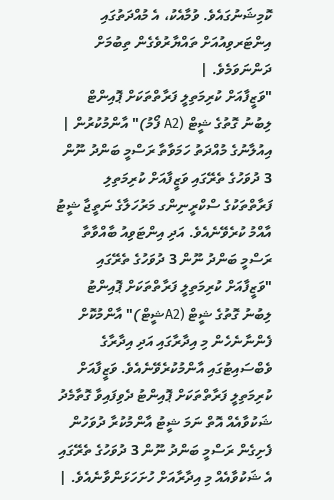ކޮމިޝަނުގައެވެ. ވުމާއެކު، އެ މުއްދަތުގައި އިންޓަރވިއުއަށް ތައްޔާރުވެގެން ތިބުމަށް ދަންނަވަމެވެ. |
"ވަޒީފާއަށް ކުރިމަތިލީ ފަރާތްތަކަށް ޕޮއިންޓް ލިބުނު ގޮތުގެ ޝީޓް (A2 ފޯމު)" އާންމުކުރުން |
އިއުލާނުގެ މުއްދަތު ހަމަވާތާ ރަސްމީ ބަންދު ނޫން 3 ދުވަހުގެ ތެރޭގައި ވަޒީފާއަށް ކުރިމަތިލި ފަރާތްތަކުގެ ސްކްރީނިންގ މަރުހަލާގެ ނަތީޖާ ޝީޓު އާއްމު ކުރެވޭނެއެވެ. އަދި އިންޓަވިއު ބާއްވާތާ ރަސްމީ ބަންދު ނޫން 3 ދުވަހުގެ ތެރޭގައި "ވަޒީފާއަށް ކުރިމަތިލީ ފަރާތްތަކަށް ޕޮއިންޓު ލިބުނު ގޮތުގެ ޝީޓް (A2ޝީޓް)" އާންމުކޮށް ފެންނާނެހެން މި އިދާރާގައި އަދި އިދާރާގެ ވެބްސައިޓުގައި އާންމުކުރެވޭނެއެވެ. ވަޒީފާއަށް ކުރިމަތިލީ ފަރާތްތަކަށް ޕޮއިންޓު ދެވިފައިވާ ގޮތާމެދު ޝަކުވާއެއް އޮތް ނަމަ ޝީޓު އާންމުކުރާ ދުވަހުން ފެށިގެން ރަސްމީ ބަންދު ނޫން 3 ދުވަހުގެ ތެރޭގައި އެ ޝަކުވާއެއް މި އިދާރާއަށް ހުށަހަޅަންވާނެއެވެ. |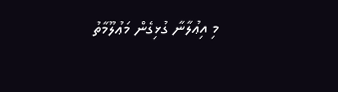މި އިޢުލާނާ ގުޅިގެން މަޢުލޫމާތު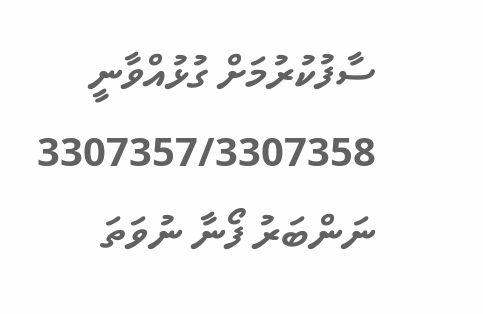ސާފުކުރުމަށް ގުޅުއްވާނީ 3307357/3307358 ނަންބަރު ފޯނާ ނުވަތަ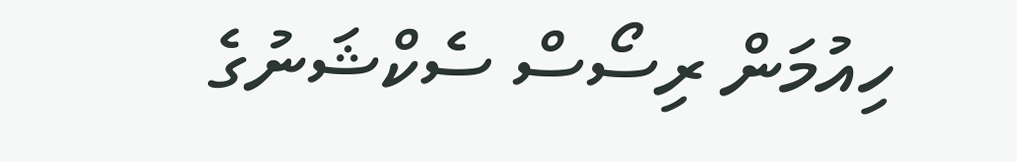ހިއުމަން ރިސޯސް ސެކްޝަނުގެ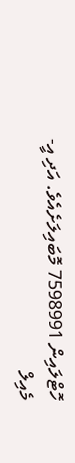ހޮޓްލައިން 7598991 މޮބައިލަށެއެވެ. އަދި އީ-މެއިލް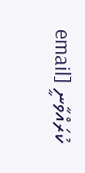ކުރައްވާނީ [email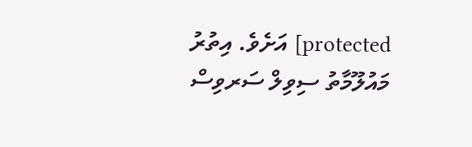protected] އަށެވެ. އިތުރު މައުލޫމާތު ސިވިލް ސަރވިސް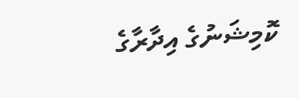ކޮމިޝަނުގެ އިދާރާގެ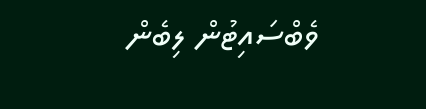ވެބްސައިޓުން ލިބެން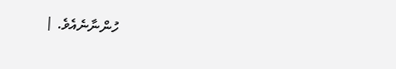ހުންނާނެއެވެ. |